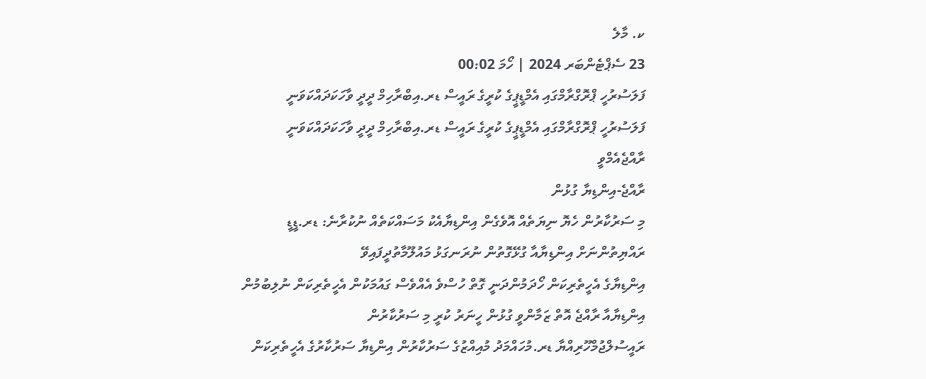ކ. މާލެ
23 ސެޕްޓެންބަރ 2024 | ހޯމަ 00:02
ފަލަސުރުހީ ޕްރޮގްރާމްގައި އެމްޑީޕީގެ ކުރީގެ ރައީސް ޑރ.އިބްރާހިމް ދީދީ ވާހަކަދައްކަވަނީ
ފަލަސުރުހީ ޕްރޮގްރާމްގައި އެމްޑީޕީގެ ކުރީގެ ރައީސް ޑރ.އިބްރާހިމް ދީދީ ވާހަކަދައްކަވަނީ
ރާއްޖެއެމްވީ
ރާއްޖެ-އިންޑިޔާ ގުޅުން
މި ސަރުކާރުން ހެޔޮ ނިޔަތެއް އޮވެގެން އިންޑިޔާއެކު މަސައްކަތެއް ނުކުރާނެ: ޑރ.ޑީޑީ
ރައްޔިތުންނަށް އިންޑިޔާއާ ގުޅޭގޮތުން ނުރަނގަޅު މައުލޫމާތުދީފައިވޭ
އިންޑިޔާގެ އެހީތެރިކަން ހޯދަމުންދަނީ ގޮތް ހުސްވެ އެއްވެސް ގައުމަކުން އެހީތެރިކަން ނުލިބުމުން
އިންޑިޔާއާ ރާއްޖެ އޮތް ޒަމާންވީ ގުޅުން ހީނަރު ކުރީ މި ސަރުކާރުން
ރައީސުލްޖުމްހޫރިއްޔާ ޑރ.މުހައްމަދު މުއިއްޒުގެ ސަރުކާރުން އިންޑިޔާ ސަރުކާރުގެ އެހީތެރިކަން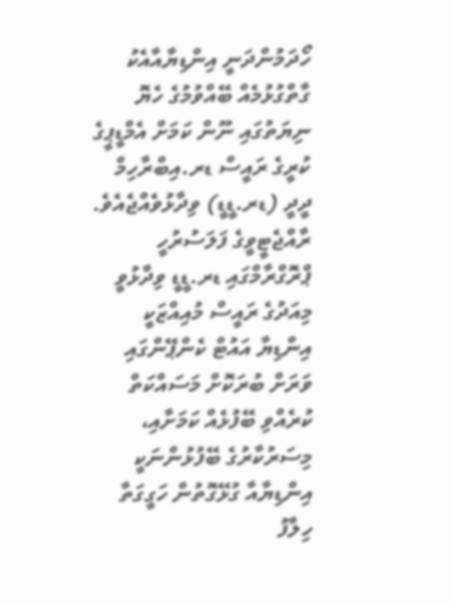ހޯދަމުންދަނީ އިންޑިޔާއާއެކު ގާތްގުޅުމެއް ބޭއްވުމުގެ ހެޔޮ ނިޔަތުގައި ނޫން ކަމަށް އެމްޑީޕީގެ ކުރީގެ ރައީސް ޑރ.އިބްރާހިމް ދީދީ (ޑރ.ޑީޑީ) ވިދާޅުވެއްޖެއެވެ.
ރާއްޖެޓީވީގެ ފަލަސުރުހީ ޕްރޮގްރާމްގައި ޑރ.ޑީޑީ ވިދާޅުވީ މިއަދުގެ ރައީސް މުއިއްޒަކީ އިންޑިޔާ އައުޓް ކެންޕޭންގައި ވަރަށް ބުރަކޮށް މަސައްކަތް ކުރެއްވި ބޭފުޅެއް ކަމަށާއި، މިސަރުކާރުގެ ބޭފުޅުންނަކީ އިންޑިޔާއާ ގުޅޭގޮތުން ހަގީގަތާ ހިލާފު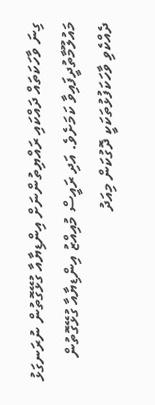ގިނަ ވާހަކަތައް ދައްކައި ރައްޔިތުންނަށް އިންޑިޔާއާ ގުޅޭގޮތުން ނުރަނގަޅު މައުލޫމާތުދީފައިވާ ކަމަށެވެ. އަދި ރައީސް މުއިއްޒު އިންޑިޔާއާ ގުޅޭގޮތުން ދެއްކެވި ވާހަކަފުޅުތަކަކީ ދޮގުކަން މިއަދު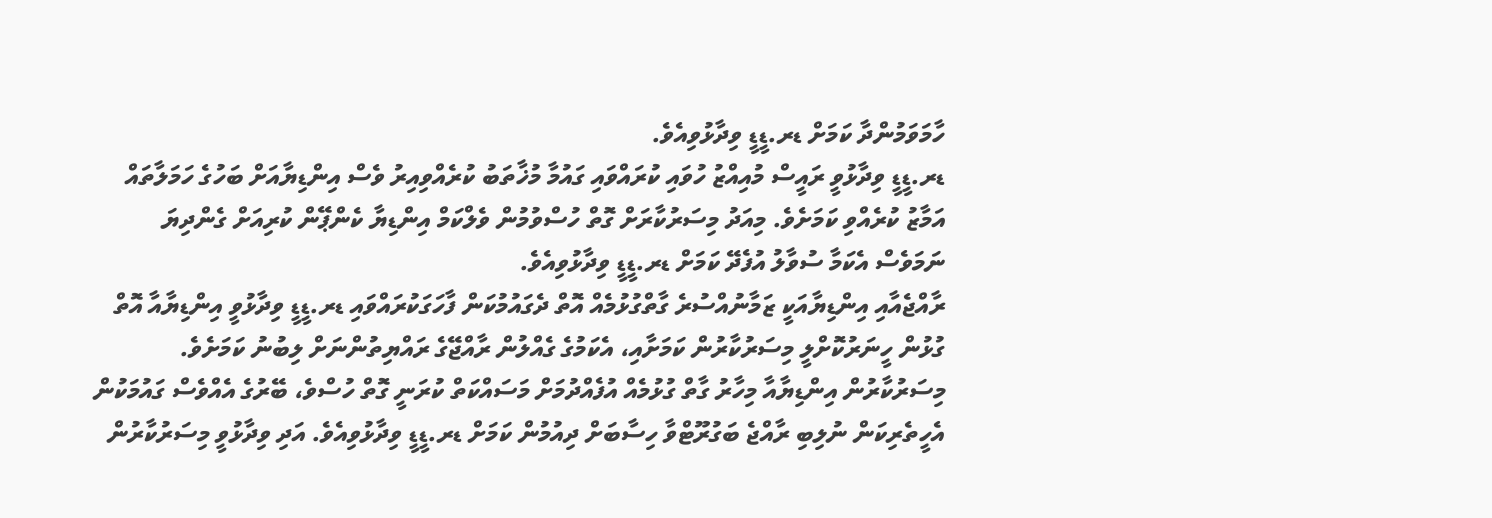ހާމަވަމުންދާ ކަމަށް ޑރ.ޑީޑީ ވިދާޅުވިއެވެ.
ޑރ.ޑީޑީ ވިދާޅުވީ ރައީސް މުއިއްޒު ހުވައި ކުރައްވައި ގައުމާ މުޚާތަބު ކުރެއްވިއިރު ވެސް އިންޑިޔާއަށް ބަހުގެ ހަމަލާތައް އަމާޒު ކުރެއްވި ކަމަށެވެ. މިއަދު މިސަރުކާރަށް ގޮތް ހުސްވުމުން ވެލްކަމް އިންޑިޔާ ކެންޕޭން ކުރިއަށް ގެންދިޔަ ނަމަވެސް އެކަމާ ސުވާލު އުފެދޭ ކަމަށް ޑރ.ޑީޑީ ވިދާޅުވިއެވެ.
ރާއްޖެއާއި އިންޑިޔާއަކީ ޒަމާނުއްސުރެ ގާތްގުޅުމެއް އޮތް ދެގައުމުކަން ފާހަގަކުރައްވައި ޑރ.ޑީޑީ ވިދާޅުވީ އިންޑިޔާއާ އޮތް ގުޅުން ހީނަރުކޮށްލީ މިސަރުކާރުން ކަމަށާއި، އެކަމުގެ ގެއްލުން ރާއްޖޭގެ ރައްޔިތުންނަށް ލިބުނު ކަމަށެވެ. މިސަރުކާރުން އިންޑިޔާއާ މިހާރު ގާތް ގުޅުމެއް އުފެއްދުމަށް މަސައްކަތް ކުރަނީ ގޮތް ހުސްވެ، ބޭރުގެ އެއްވެސް ގައުމަކުން އެހީތެރިކަން ނުލިބި ރާއްޖެ ބަގުރޫޓްވާ ހިސާބަށް ދިއުމުން ކަމަށް ޑރ.ޑީޑީ ވިދާޅުވިއެވެ. އަދި ވިދާޅުވީ މިސަރުކާރުން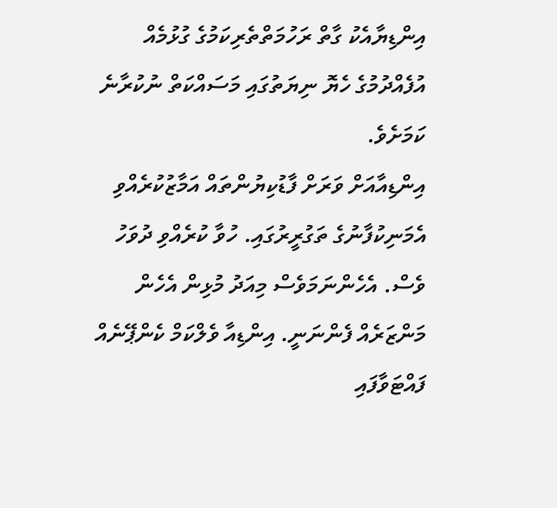އިންޑިޔާއެކު ގާތް ރަހުމަތްތެރިކަމުގެ ގުޅުމެއް އުފެއްދުމުގެ ހެޔޮ ނިޔަތުގައި މަސައްކަތް ނުކުރާނެ ކަމަށެވެ.
އިންޑިއާއަށް ވަރަށް ފާޑުކިޔުންތައް އަމާޒުކުރެއްވި އެމަނިކުފާނުގެ ތަގުރީރުގައި. ހުވާ ކުރެއްވި ދުވަހު ވެސް. އެހެންނަމަވެސް މިއަދު މުޅިން އެހެން މަންޒަރެއް ފެންނަނީ. އިންޑިއާ ވެލްކަމް ކެންޕޭނެއް ފައްޓަވާފައި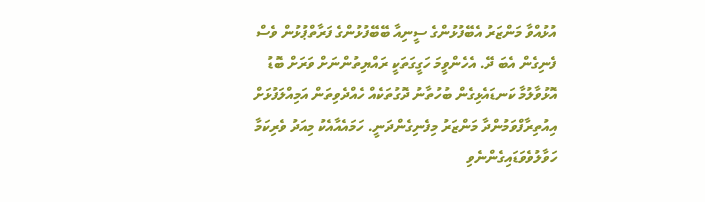އުޅުއްވާ މަންޒަރު އެބޭފުޅުންގެ ސީނިއާ ބޭބޭފުޅުންގެ ފަރާތްޕުޅުން ވެސް ފެނިގެން އެބަ ދޭ. އެހެންވީމަ ހަގީގަތަކީ ރައްޔިތުންނަށް ވަރަށް ބޮޑު އޮޅުވާލުމާ ކަނޑައެޅިގެން ބުހުތާނު ދޮގުތަކެއް ހެއްދެވިތަން އަމިއްލަފުޅަށް އިއުތިރާފްވަމުންދާ މަންޒަރު މިފެނިގެންދަނީ. ހަމައެއާއެކު މިއަދު ވެރިކަމާ ހަވާލުވެވަޑައިގެންނެވި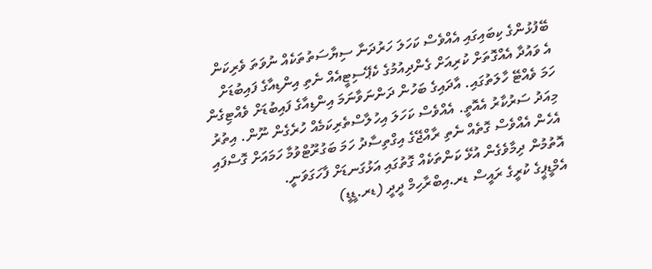ބޭފުޅުންގެ ކިބައިގައި އެއްވެސް ކަހަލަ ހަރުދަނާ ސިޔާސަތުތަކެއް ނުވަތަ ވެރިކަން އެ ވައުދާ އެއްގޮތަށް ކުރިއަށް ގެންދިއުމުގެ ކެޕޭސިޓީއެއް ނެތި އިންޑިއާގެ ފައިބުޑަށް ހަމަ ވެއްޓޭ ހާލަތުގައި. އާދައިގެ ބަހުން ދަންނަވާނަމަ އިންޑިއާގެ ފައިބުޑަށް ވެއްޓިގެން މިއަދު ސަރުކާރު އެއޮތީ. އެއްވެސް ކަހަލަ އިހުލާސްތެރިކަމެއް ހުރެގެން ނޫން. އިތުރު އެހެން އެއްވެސް ގޮތެއް ނެތި ރާއްޖޭގެ އިގްތިސާދު ހަމަ ބަގުރޫޓްވުމާ ހަމައަށް ގޮސްފައި އޮތުމުން ދިމާވެގެން އުޅޭ ކަންތަކެއް ގޮތުގައި އަޅުގަނޑަށް ފާހަގަވަނީ.
އެމްޑީޕީގެ ކުރީގެ ރައީސް ޑރ.އިބްރާހިމް ދީދީ (ޑރ.ޑީޑީ)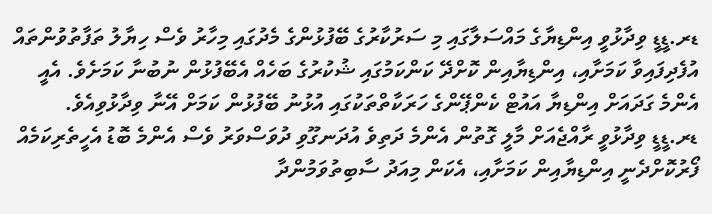ޑރ.ޑީޑީ ވިދާޅުވީ އިންޑިޔާގެ މައްސަލާގައި މި ސަރުކާރުގެ ބޭފުޅުންގެ މެދުގައި މިހާރު ވެސް ހިޔާލު ތަފާތުވުންތައް އުފެދިފައިވާ ކަމަށާއި، އިންޑިޔާއިން ކޮށްދޭ ކަންކަމުގައި ޝުކުރުގެ ބަހެއް އެބޭފުޅުން ނުބުނާ ކަމަށެވެ. އެއީ އެންމެ ގަދައަށް އިންޑިޔާ އައުޓް ކެންޕޭންގެ ހަރަކާތްތަކުގައި އުޅުނު ބޭފުޅުން ކަމަށް އޭނާ ވިދާޅުވިއެވެ.
ޑރ.ޑީޑީ ވިދާޅުވީ ރާއްޖެއަށް މާލީ ގޮތުން އެންމެ ދަތިވެ އުދަނގޫވި ދުވަސްވަރު ވެސް އެންމެ ބޮޑު އެހީތެރިކަމެއް ފޯރުކޮށްދެނީ އިންޑިޔާއިން ކަމަށާއި، އެކަން މިއަދު ސާބިތުވަމުންދާ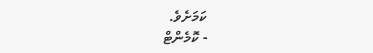ކަމަށެވެ.
- ކޮމެންޓް